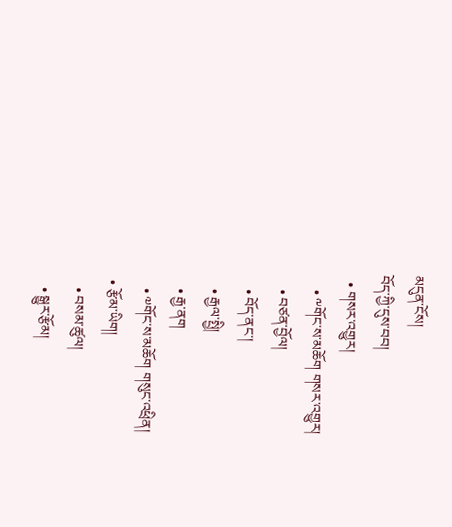མདུན་ངོས།
བོད་ཀྱི་དུས་བབ།
  • གསར་འགྱུར།
    • ༸གོང་ས་མཆོག གསར་འགྱུར།
    • བཙན་བྱོལ།
    • བོད་ནང་།
    • རྒྱལ་སྤྱི།
    • རྒྱ་ནག
    • ༧གོང་ས་མཆོག གསུང་འཕྲིན།
  • རྩོམ་ཡིག།
    • བསམ་ཚུལ།
    • སྒྱུར་རྩོམ།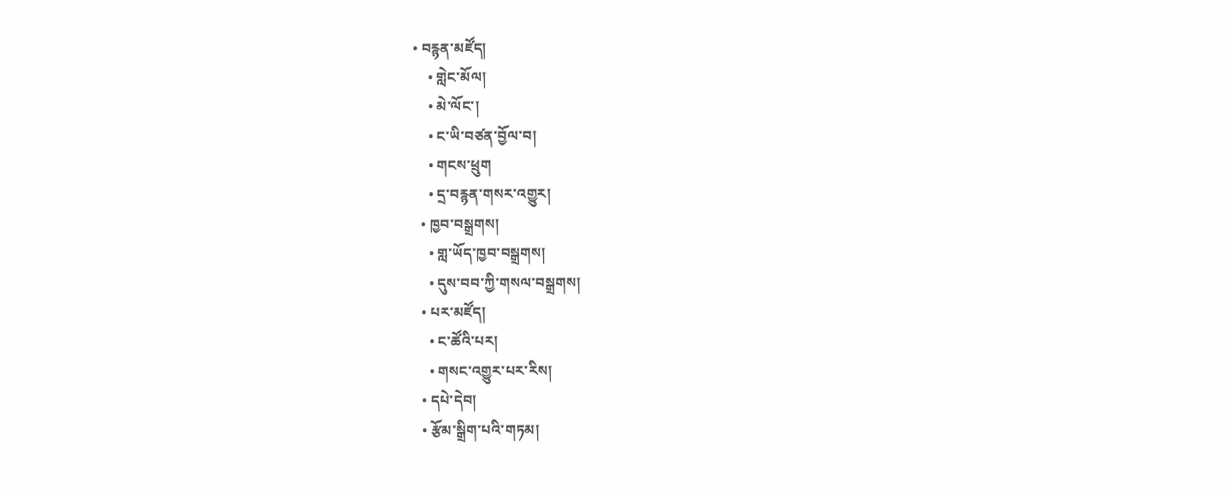• བརྙན་མཛོད།
    • གླེང་མོལ།
    • མེ་ལོང་།
    • ང་ཡི་བཙན་བྱོལ་བ།
    • གངས་ཕྲུག
    • དྲ་བརྙན་གསར་འགྱུར།
  • ཁྱབ་བསྒྲགས།
    • གླ་ཡོད་ཁྱབ་བསྒྲགས།
    • དུས་བབ་ཀྱི་གསལ་བསྒྲགས།
  • པར་མཛོད།
    • ང་ཚོའི་པར།
    • གསང་འགྱུར་པར་རིས།
  • དཔེ་དེབ།
  • རྩོམ་སྒྲིག་པའི་གཏམ།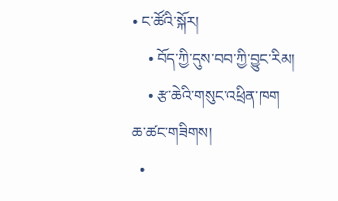• ང་ཚོའི་སྐོར།
    • བོད་ཀྱི་དུས་བབ་ཀྱི་བྱུང་རིམ།
    • རྩ་ཆེའི་གསུང་འཕྲིན་ཁག
ཆ་ཚང་གཟིགས།
  •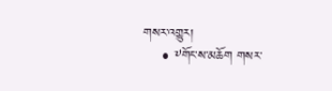གསར་འགྱུར།
    • ༸གོང་ས་མཆོག གསར་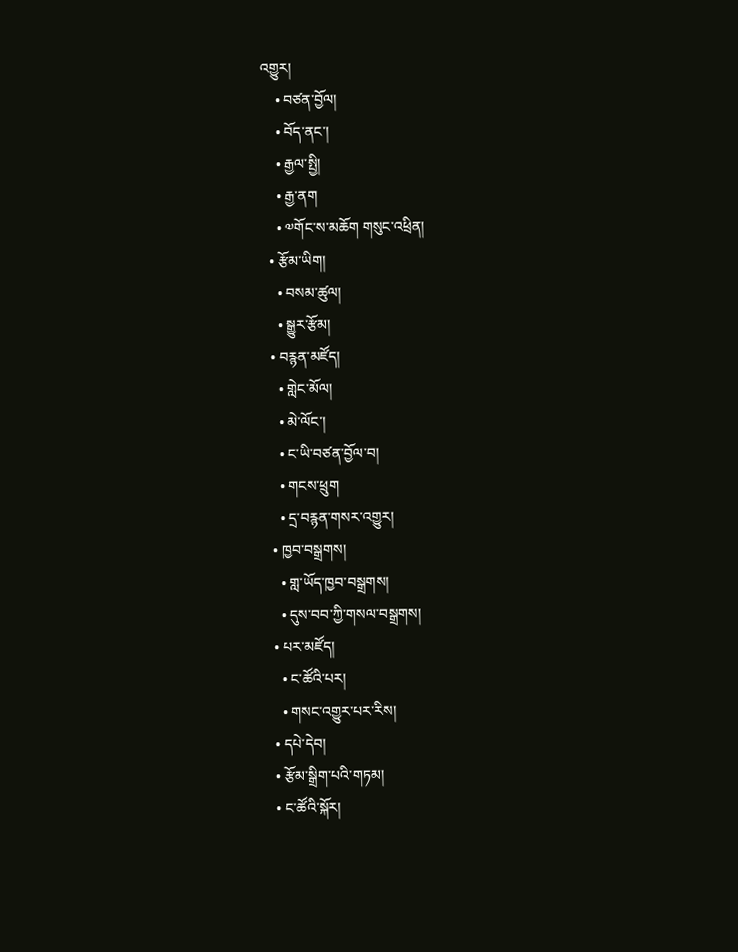འགྱུར།
    • བཙན་བྱོལ།
    • བོད་ནང་།
    • རྒྱལ་སྤྱི།
    • རྒྱ་ནག
    • ༧གོང་ས་མཆོག གསུང་འཕྲིན།
  • རྩོམ་ཡིག།
    • བསམ་ཚུལ།
    • སྒྱུར་རྩོམ།
  • བརྙན་མཛོད།
    • གླེང་མོལ།
    • མེ་ལོང་།
    • ང་ཡི་བཙན་བྱོལ་བ།
    • གངས་ཕྲུག
    • དྲ་བརྙན་གསར་འགྱུར།
  • ཁྱབ་བསྒྲགས།
    • གླ་ཡོད་ཁྱབ་བསྒྲགས།
    • དུས་བབ་ཀྱི་གསལ་བསྒྲགས།
  • པར་མཛོད།
    • ང་ཚོའི་པར།
    • གསང་འགྱུར་པར་རིས།
  • དཔེ་དེབ།
  • རྩོམ་སྒྲིག་པའི་གཏམ།
  • ང་ཚོའི་སྐོར།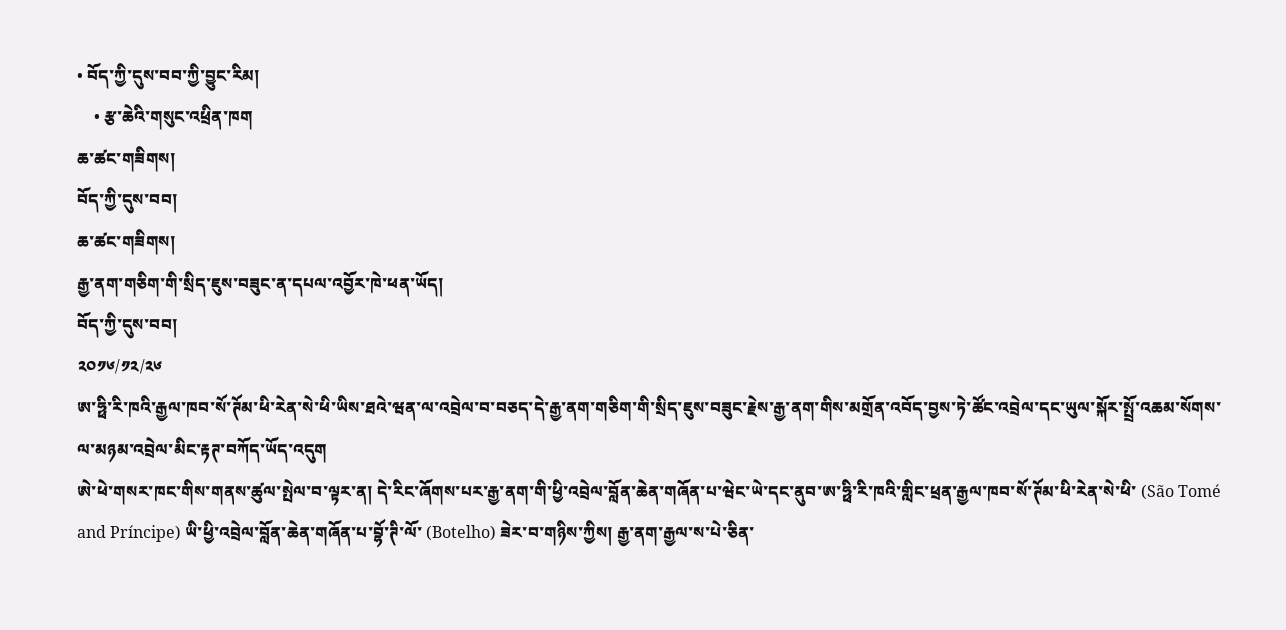• བོད་ཀྱི་དུས་བབ་ཀྱི་བྱུང་རིམ།
    • རྩ་ཆེའི་གསུང་འཕྲིན་ཁག
ཆ་ཚང་གཟིགས།
བོད་ཀྱི་དུས་བབ།
ཆ་ཚང་གཟིགས།
རྒྱ་ནག་གཅིག་གི་སྲིད་ཇུས་བཟུང་ན་དཔལ་འབྱོར་ཁེ་ཕན་ཡོད།
བོད་ཀྱི་དུས་བབ།
༢༠༡༦/༡༢/༢༦
ཨ་ཧྥི་རི་ཁའི་རྒྱལ་ཁབ་སོ་ཊོམ་ཕི་རེན་སེ་ཕི་ཡིས་ཐའེ་ཝན་ལ་འབྲེལ་བ་བཅད་དེ་རྒྱ་ནག་གཅིག་གི་སྲིད་ཇུས་བཟུང་རྗེས་རྒྱ་ནག་གིས་མགྲོན་འབོད་བྱས་ཏེ་ཚོང་འབྲེལ་དང་ཡུལ་སྐོར་སྤྲོ་འཆམ་སོགས་ལ་མཉམ་འབྲེལ་མིང་རྟཊ་བཀོད་ཡོད་འདུག
ཨེ་ཕེ་གསར་ཁང་གིས་གནས་ཚུལ་སྤེལ་བ་ལྟར་ན། དེ་རིང་ཞོགས་པར་རྒྱ་ནག་གི་ཕྱི་འབྲེལ་བློན་ཆེན་གཞོན་པ་ཝེང་ཡེ་དང་ནུབ་ཨ་ཧྥི་རི་ཁའི་གླིང་ཕྲན་རྒྱལ་ཁབ་སོ་ཊོམ་ཕི་རེན་སེ་ཕི་ (São Tomé and Príncipe) ཡི་ཕྱི་འབྲེལ་བློན་ཆེན་གཞོན་པ་བྷོ་ཊི་ལོ་ (Botelho) ཟེར་བ་གཉིས་ཀྱིས། རྒྱ་ནག་རྒྱལ་ས་པེ་ཅིན་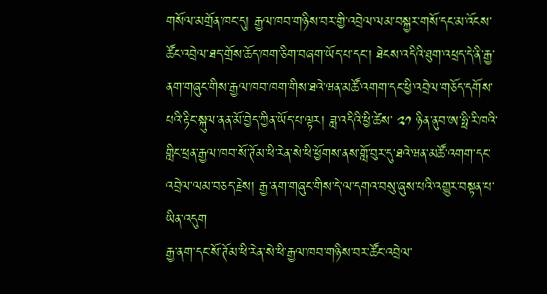གསོལ་མགྲོན་ཁང་དུ། རྒྱལ་ཁབ་གཉིས་བར་གྱི་འབྲེལ་ལམ་བསྐྱར་གསོ་དང་མ་འོངས་ཚོང་འབྲེལ་ཐད་གྲོས་ཆོད་ཁག་ཅིག་བཞག་ཡོད་པ་དང་། ཐེངས་འདིའི་ཐུག་འཕྲད་དེ་ནི་རྒྱ་ནག་གཞུང་གིས་རྒྱལ་ཁབ་ཁག་གིས་ཐའེ་ཝན་མཚོ་འགག་དང་ཕྱི་འབྲེལ་གཅོད་དགོས་པའི་རྟིང་སྐུལ་ནན་མོ་བྱེད་ཀྱིན་ཡོད་པ་ལྟར། ཟླ་འདིའི་ཕྱི་ཚེས་ ༢༡ ཉིན་ནུབ་ཨ་ཧྥི་རི་ཁའི་གླིང་ཕྲན་རྒྱལ་ཁབ་སོ་ཊོམ་ཕི་རེན་སེ་ཕི་ཕྱོགས་ནས་གློ་བུར་དུ་ཐའེ་ཝན་མཚོ་འགག་དང་འབྲེལ་ལམ་བཅད་རྗེས། རྒྱ་ནག་གཞུང་གིས་དེ་ལ་དགའ་བསུ་ཞུས་པའི་འགྱུར་བསྟན་པ་ཡིན་འདུག
རྒྱ་ནག་དང་སོ་ཊོམ་ཕི་རེན་སེ་ཕི་རྒྱལ་ཁབ་གཉིས་བར་ཚོང་འབྲེལ་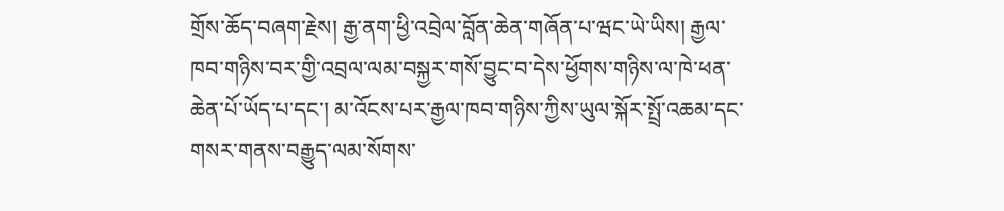གྲོས་ཆོད་བཞག་རྗེས། རྒྱ་ནག་ཕྱི་འབྲེལ་བློན་ཆེན་གཞོན་པ་ཝང་ཡེ་ཡིས། རྒྱལ་ཁབ་གཉིས་བར་གྱི་འབྲལ་ལམ་བསྐྱར་གསོ་བྱུང་བ་དེས་ཕྱོགས་གཉིས་ལ་ཁེ་ཕན་ཆེན་པོ་ཡོད་པ་དང་། མ་འོངས་པར་རྒྱལ་ཁབ་གཉིས་ཀྱིས་ཡུལ་སྐོར་སྤྲོ་འཆམ་དང་གསར་གནས་བརྒྱུད་ལམ་སོགས་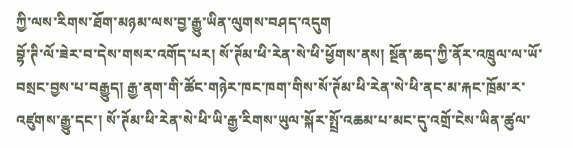ཀྱི་ལས་རིགས་ཐོག་མཉམ་ལས་བྱ་རྒྱུ་ཡིན་ལུགས་བཤད་འདུག
བྷོ་ཊི་ལོ་ཟེར་བ་དེས་གསར་འགོད་པར། སོ་ཊོམ་ཕི་རེན་སེ་ཕི་ཕྱོགས་ནས། སྔོན་ཆད་ཀྱི་ནོར་འཁྲུལ་ལ་ཡོ་བསྲང་བྱས་པ་བརྒྱུད། རྒྱ་ནག་གི་ཚོང་གཉེར་ཁང་ཁག་གིས་སོ་ཊོམ་ཕི་རེན་སེ་ཕི་ནང་མ་རྐང་ཁྲོམ་ར་འཛུགས་རྒྱུ་དང་། སོ་ཊོམ་ཕི་རེན་སེ་ཕི་ཡི་རྒྱ་རིགས་ཡུལ་སྐོར་སྤྲོ་འཆམ་པ་མང་དུ་འགྲོ་ངེས་ཡིན་ཚུལ་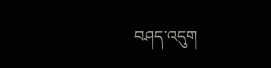བཤད་འདུག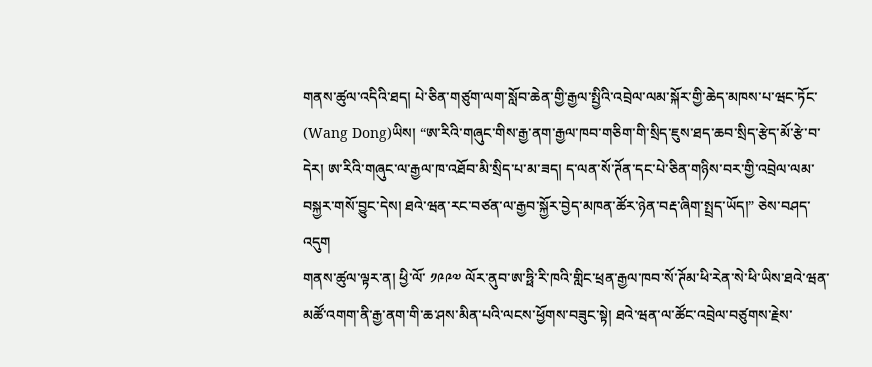གནས་ཚུལ་འདིའི་ཐད། པེ་ཅིན་གཙུག་ལག་སློབ་ཆེན་གྱི་རྒྱལ་སྤྱིའི་འབྲེལ་ལམ་སྐོར་གྱི་ཆེད་མཁས་པ་ཝང་ཏོང་ (Wang Dong)ཡིས། “ཨ་རིའི་གཞུང་གིས་རྒྱ་ནག་རྒྱལ་ཁབ་གཅིག་གི་སྲིད་ཇུས་ཐད་ཆབ་སྲིད་རྩེད་མོ་རྩེ་བ་དེར། ཨ་རིའི་གཞུང་ལ་རྒྱལ་ཁ་འཐོབ་མི་སྲིད་པ་མ་ཟད། ད་ལན་སོ་ཊོན་དང་པེ་ཅིན་གཉིས་བར་གྱི་འབྲེལ་ལམ་བསྐྱར་གསོ་བྱུང་དེས། ཐའེ་ཝན་རང་བཙན་ལ་རྒྱབ་སྐྱོར་བྱེད་མཁན་ཚོར་ཉེན་བརྡ་ཞིག་སྤྲད་ཡོད།” ཅེས་བཤད་འདུག
གནས་ཚུལ་ལྟར་ན། ཕྱི་ལོ་ ༡༩༩༧ ལོར་ནུབ་ཨ་ཧྥི་རི་ཁའི་གླིང་ཕྲན་རྒྱལ་ཁབ་སོ་ཊོམ་ཕི་རེན་སེ་ཕི་ཡིས་ཐའེ་ཝན་མཚོ་འགག་ནི་རྒྱ་ནག་གི་ཆ་ཤས་མིན་པའི་ལངས་ཕྱོགས་བཟུང་སྟེ། ཐའེ་ཝན་ལ་ཚོང་འབྲེལ་བཙུགས་རྗེས་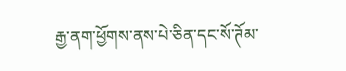རྒྱ་ནག་ཕྱོགས་ནས་པེ་ཅིན་དང་སོ་ཊོམ་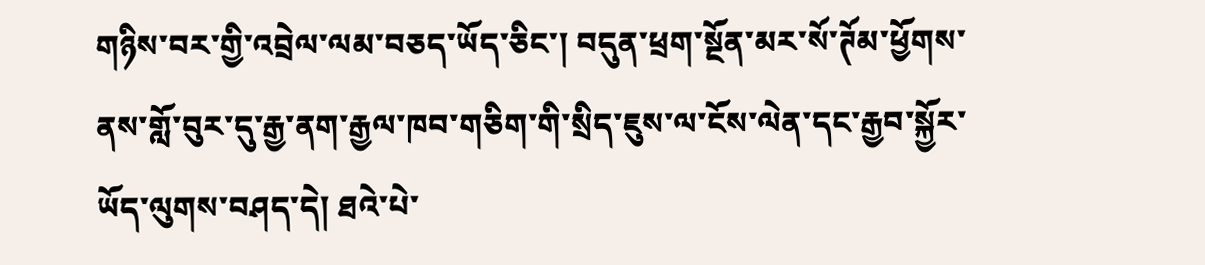གཉིས་བར་གྱི་འབྲེལ་ལམ་བཅད་ཡོད་ཅིང་། བདུན་ཕྲག་སྔོན་མར་སོ་ཊོམ་ཕྱོགས་ནས་གློ་བུར་དུ་རྒྱ་ནག་རྒྱལ་ཁབ་གཅིག་གི་སྲིད་ཇུས་ལ་ངོས་ལེན་དང་རྒྱབ་སྐྱོར་ཡོད་ལུགས་བཤད་དེ། ཐའེ་པེ་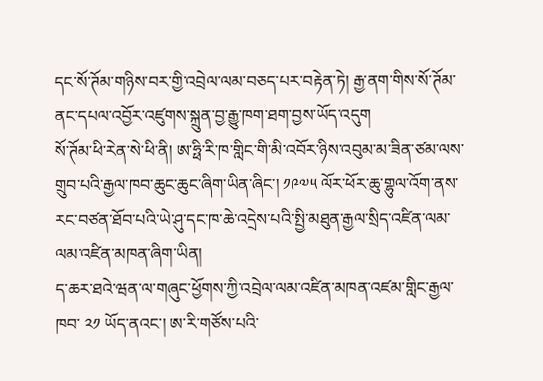དང་སོ་ཊོམ་གཉིས་བར་གྱི་འབྲེལ་ལམ་བཅད་པར་བརྟེན་ཏེ། རྒྱ་ནག་གིས་སོ་ཊོམ་ནང་དཔལ་འབྱོར་འཛུགས་སྐྲུན་བྱ་རྒྱུ་ཁག་ཐག་བྱས་ཡོད་འདུག
སོ་ཊོམ་ཕི་རེན་སེ་ཕི་ནི། ཨ་ཧྥི་རི་ཁ་གླིང་གི་མི་འབོར་ཉིས་འབུམ་མ་ཟིན་ཙམ་ལས་གྲུབ་པའི་རྒྱལ་ཁབ་ཆུང་ཆུང་ཞིག་ཡིན་ཞིང་། ༡༩༧༥ ལོར་ཕོར་ཆུ་གྷུལ་འོག་ནས་རང་བཙན་ཐོབ་པའི་ཡེ་ཤུ་དང་ཁ་ཆེ་འདྲེས་པའི་སྤྱི་མཐུན་རྒྱལ་སྲིད་འཛིན་ལམ་ལམ་འཛིན་མཁན་ཞིག་ཡིན།
ད་ཆར་ཐའེ་ཝན་ལ་གཞུང་ཕྱོགས་ཀྱི་འབྲེལ་ལམ་འཛིན་མཁན་འཛམ་གླིང་རྒྱལ་ཁབ་ ༢༡ ཡོད་ནའང་། ཨ་རི་གཙོས་པའི་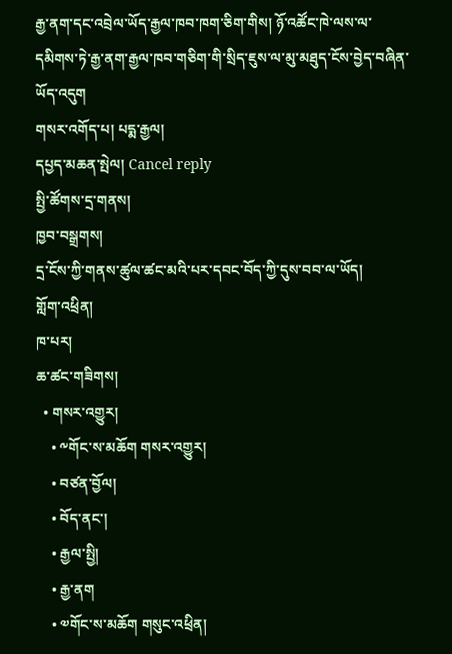རྒྱ་ནག་དང་འབྲེལ་ཡོད་རྒྱལ་ཁབ་ཁག་ཅིག་གིས། ཉོ་འཚོང་ཁེ་ལས་ལ་དམིགས་ཏེ་རྒྱ་ནག་རྒྱལ་ཁབ་གཅིག་གི་སྲིད་ཇུས་ལ་མུ་མཐུད་ངོས་བྱེད་བཞིན་ཡོད་འདུག
གསར་འགོད་པ། པདྨ་རྒྱལ།
དཔྱད་མཆན་སྤེལ། Cancel reply
སྤྱི་ཚོགས་དྲ་གནས།
ཁྱབ་བསྒྲགས།
དྲ་ངོས་ཀྱི་གནས་ཚུལ་ཚང་མའི་པར་དབང་བོད་ཀྱི་དུས་བབ་ལ་ཡོད།
གློག་འཕྲིན།
ཁ་པར།
ཆ་ཚང་གཟིགས།
  • གསར་འགྱུར།
    • ༸གོང་ས་མཆོག གསར་འགྱུར།
    • བཙན་བྱོལ།
    • བོད་ནང་།
    • རྒྱལ་སྤྱི།
    • རྒྱ་ནག
    • ༧གོང་ས་མཆོག གསུང་འཕྲིན།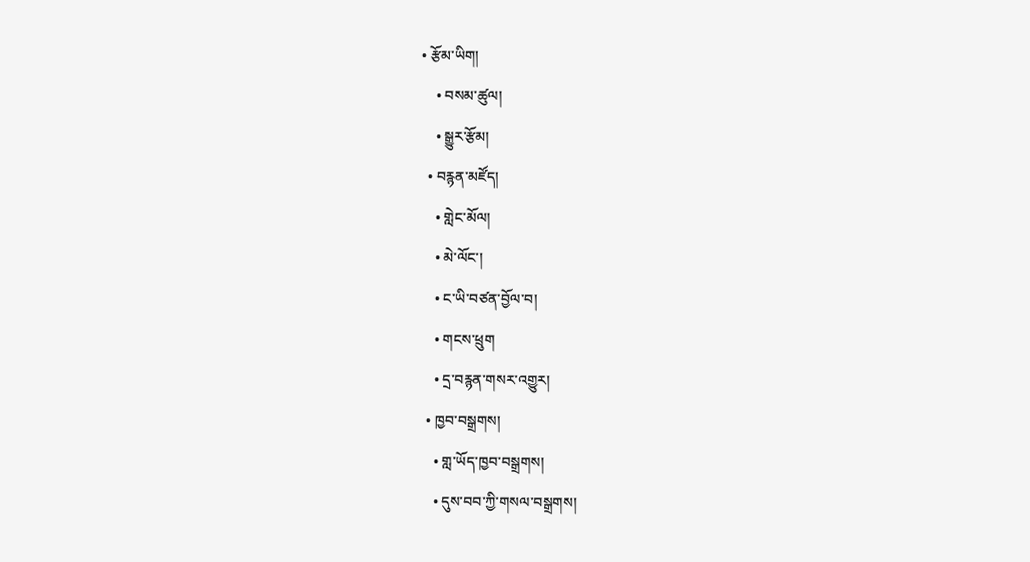• རྩོམ་ཡིག།
    • བསམ་ཚུལ།
    • སྒྱུར་རྩོམ།
  • བརྙན་མཛོད།
    • གླེང་མོལ།
    • མེ་ལོང་།
    • ང་ཡི་བཙན་བྱོལ་བ།
    • གངས་ཕྲུག
    • དྲ་བརྙན་གསར་འགྱུར།
  • ཁྱབ་བསྒྲགས།
    • གླ་ཡོད་ཁྱབ་བསྒྲགས།
    • དུས་བབ་ཀྱི་གསལ་བསྒྲགས།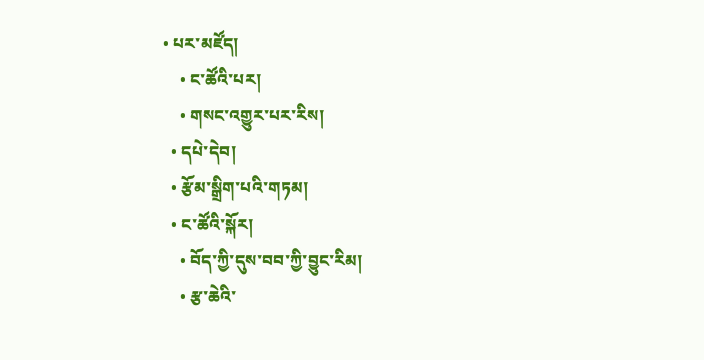• པར་མཛོད།
    • ང་ཚོའི་པར།
    • གསང་འགྱུར་པར་རིས།
  • དཔེ་དེབ།
  • རྩོམ་སྒྲིག་པའི་གཏམ།
  • ང་ཚོའི་སྐོར།
    • བོད་ཀྱི་དུས་བབ་ཀྱི་བྱུང་རིམ།
    • རྩ་ཆེའི་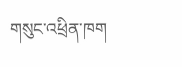གསུང་འཕྲིན་ཁག